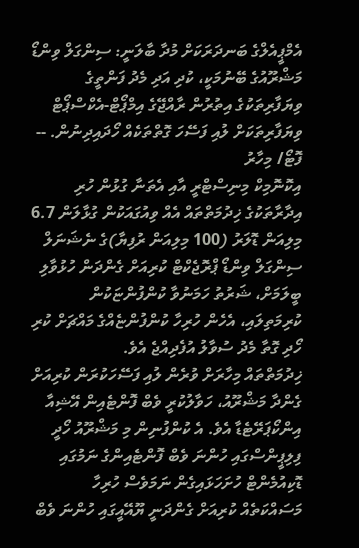އެމްޕީއެލްގެ ބަނދަރަކަށް މުދާ ބާލަނީ: ސިންގަލް ވިންޑޯ މަޝްރޫއުގެ ބޭނުމަކީ، ކުދި އަދި މެދު ފަންތީގެ ވިޔަފާރިތަކުގެ އިތުރުން ރާއްޖޭގެ އިމްޕޯޓް-އެކްސްޕޯޓް ވިޔަފާރިތަކަށް ލުއި ފަސޭހަ ގޮތްތަކެއް ހޯދައިދިނުން. -- ފޮޓޯ/ މިހާރު
އިކޮނޮމިކް މިނިސްޓްރީ އާއި އެތަނާ ގުޅުން ހުރި އިދާރާތަކުގެ ޚިދުމަތްތައް އެއް ވިއުގައަކުން ގުޅާލަން 6.7 މިލިއަން ޑޮލަރު (100 މިލިއަން ރުފިޔާ)ގެ ނެޝަނަލް ސިންގަލް ވިންޑޯ ޕްރޮޖެކްޓް ކުރިއަށް ގެންދަން ހުޅުވާލި ބީލަމަށް، ޝަރުތު ހަމަނުވާ ކުންފުންޏަކުން ކުރިމަތިލައި، އެހެން ހުރިހާ ކުންފުންޏެއްގެ މައްޗަށް ކުރި ހޯދި ގޮތާ މެދު ސުވާލު އުފެދިއްޖެ އެވެ.
ޚިދުމަތްތައް މިހާރަށް ވުރެން ލުއި ފަސޭހަކުރަން ކުރިއަށް ގެންދާ މަޝްރޫއު، ހަވާލުކުރީ ވެބް ފޮންޓެއިން އޭޝިއާ އިންކޯޕަރޭޓެޑާ އެވެ. އެ ކުންފުނިން މި މަޝްރޫއު ހޯދީ ފިލިޕީންސްގައި ހުންނަ ވެބް ފޮންޓެއިންގެ ނަމުގައި ޑޮކިއުމެންޓް ހުށަހަޅައިގެން ނަމަވެސް ހުރިހާ މަސައްކަތެއް ކުރިއަށް ގެންދަނީ ޔޫއޭއީގައި ހުންނަ ވެބް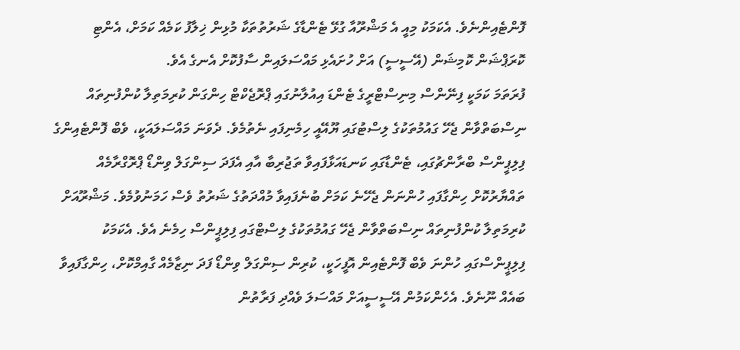ފޮންޓެއިންނެވެ. އެކަމަކު މިއީ އެ މަޝްރޫއާ ގުޅޭ ޓެންޑާގެ ޝަރުތުތަކާ މުޅިން ޚިލާފު ކަމެއް ކަމަށް، އެންޓި ކޮރަޕްޝަން ކޮމިޝަން (އޭސީސީ) އަށް ހުށައެޅި މައްސަލައިން ސާފުކޮށް އެނގެ އެވެ.
ފުރަތަމަ ކަމަކީ ފިނޭންސް މިނިސްޓްރީގެ ޓެންޑަ އިއުލާނުގައި ޕްރޮޖެކްޓް ހިންގަން ކުރިމަތިލާ ކުންފުނިތައް ނިސްބަތްވާން ޖެހޭ ގައުމުތަކުގެ ލިސްޓުގައި ޔޫއޭއީ ހިމެނިފައި ނެތުމެވެ. ދެވަނަ މައްސަލައަކީ، ވެބް ފޮންޓެއިންގެ ފިލިޕީންސް ބްރާންޗުގައި، ޓެންޑާގައި ކަނޑައަޅާފައިވާ ތަޖުރިބާ އާއި އެފަދަ ސިންގަލް ވިންޑޯ ޕްރޮގްރާމެއް ތައްޔާރުކޮށް ހިންގާފައި ހުންނަން ޖެހޭނެ ކަމަށް ބުނެފައިވާ މުއްދަތުގެ ޝަރުތު ވެސް ހަމަނުވުމެވެ. މަޝްރޫއަށް ކުރިމަތިލާ ކުންފުނިތައް ނިސްބަތްވާން ޖެހޭ ގައުމުތަކުގެ ލިސްޓްގައި ފިލިޕީންސް ހިމެނެ އެވެ. އެކަމަކު ފިލިޕީންސްގައި ހުންނަ ވެބް ފޮންޓެއިން އޮފީހަކީ، ކުރިން ސިންގަލް ވިންޑޯ ފަދަ ނިޒާމެއް ގާއިމްކޮށް، ހިންގާފައިވާ ބައެއް ނޫނެވެ. އެހެންކަމުން އޭސީސީއަށް މައްސަލަ ވެއްދި ފަރާތުން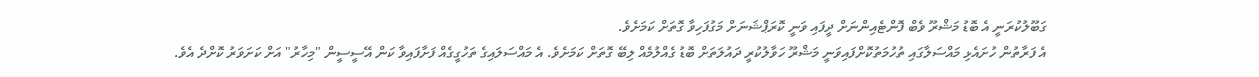ގަބޫލުކުރަނީ އެ ބޮޑު މަޝްރޫ ވެބް ފޮންޓެއިންނަށް ދީފައި ވަނީ ކޮރަޕްޝަނަށް މަގުފަހިވާ ގޮތަށް ކަމަށެވެ.
އެ ފަރާތުން ހުށައެޅި މައްސަލާގައި ތުހުމަތުކޮށްފައިވަނީ މަޝްރޫ ހަވާލުކުރީ ދައުލަތަށް ބޮޑު ގެއްލުމެއް ލިބޭ ގޮތަށް ކަމަށެވެ. އެ މައްސަލައިގެ ތަހުގީގެއް ފަށާފައިވާ ކަން އޭސީސީން "މިހާރު" އަށް ކަށަވަރު ކޮށްދެ އެވެ.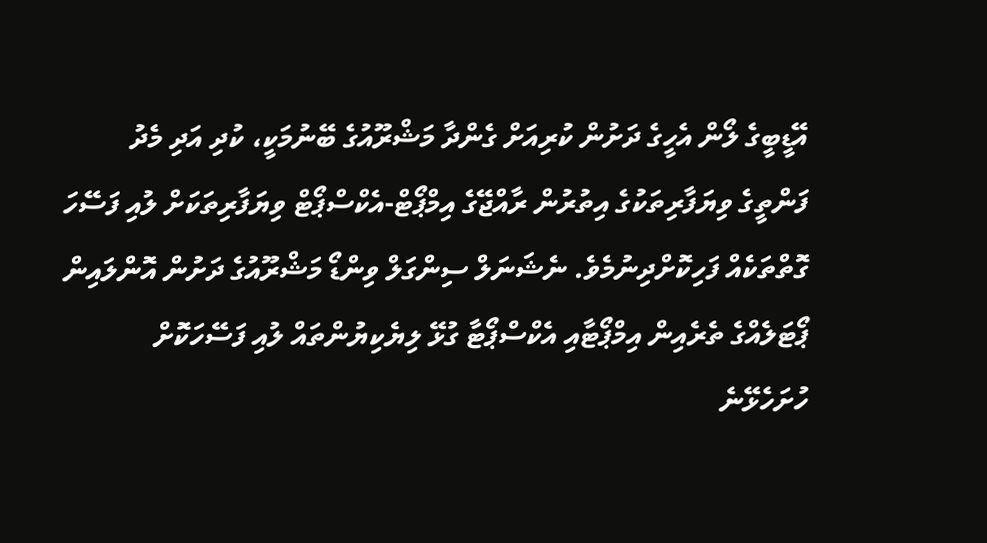އޭޑީބީގެ ލޯން އެހީގެ ދަށުން ކުރިއަށް ގެންދާ މަޝްރޫއުގެ ބޭނުމަކީ، ކުދި އަދި މެދު ފަންތީގެ ވިޔަފާރިތަކުގެ އިތުރުން ރާއްޖޭގެ އިމްޕޯޓް-އެކްސްޕޯޓް ވިޔަފާރިތަކަށް ލުއި ފަސޭހަ ގޮތްތަކެއް ފަހިކޮށްދިނުމެވެ. ނެޝަނަލް ސިންގަލް ވިންޑޯ މަޝްރޫއުގެ ދަށުން އޮންލައިން ޕޯޓަލެއްގެ ތެރެއިން އިމްޕޯޓާއި އެކްސްޕޯޓާ ގުޅޭ ލިޔެކިޔުންތައް ލުއި ފަސޭހަކޮށް ހުށަހެޅޭނެ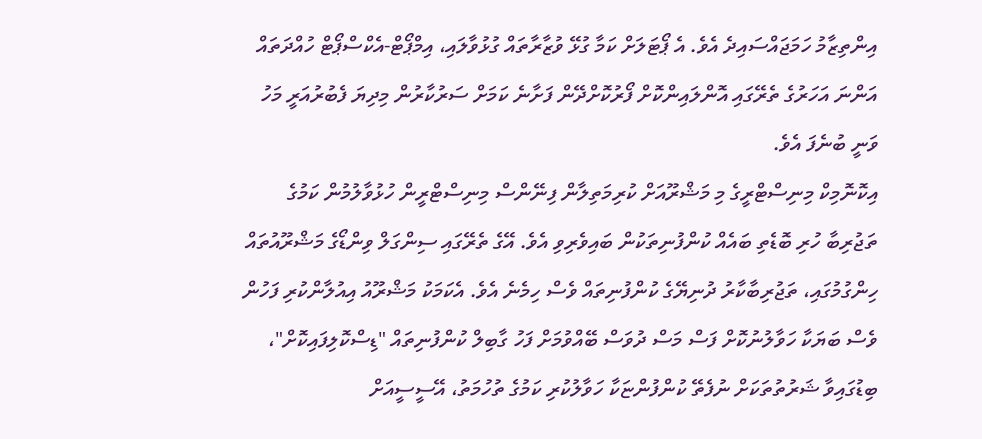އިންތިޒާމު ހަމަޖައްސައިދެ އެވެ. އެ ޕޯޓަލަށް ކަމާ ގުޅޭ ވުޒާރާތައް ގުޅުވާލައި، އިމްޕޯޓް-އެކްސްޕޯޓް ހުއްދަތައް އަންނަ އަހަރުގެ ތެރޭގައި އޮންލައިންކޮށް ފޯރުކޮށްދޭން ފަށާނެ ކަމަށް ސަރުކާރުން މިދިޔަ ފެބުރުއަރީ މަހު ވަނީ ބުނެފަ އެވެ.
އިކޮނޮމިކް މިނިސްޓްރީގެ މި މަޝްރޫއަށް ކުރިމަތިލާން ފިނޭންސް މިނިސްޓްރީން ހުޅުވާލުމުން ކަމުގެ ތަޖުރިބާ ހުރި ބޮޑެތި ބައެއް ކުންފުނިތަކުން ބައިވެރިވި އެވެ. އޭގެ ތެރޭގައި ސިންގަލް ވިންޑޯގެ މަޝްރޫއުތައް ހިންގުމުގައި، ތަޖުރިބާކާރު ދުނިޔޭގެ ކުންފުނިތައް ވެސް ހިމެނެ އެވެ. އެކަމަކު މަޝްރޫއު އިއުލާންކުރި ފަހުން ވެސް ބަޔަކާ ހަވާލުނުކޮށް ފަސް މަސް ދުވަސް ބޭއްވުމަށް ފަހު ގާބިލް ކުންފުނިތައް "ޑިސްކޮލިފައިކޮށް"، ބިޑުގައިވާ ޝަރުތުތަކަށް ނުފެތޭ ކުންފުންޏަކާ ހަވާލުކުރި ކަމުގެ ތުހުމަތު، އޭސީސީއަށް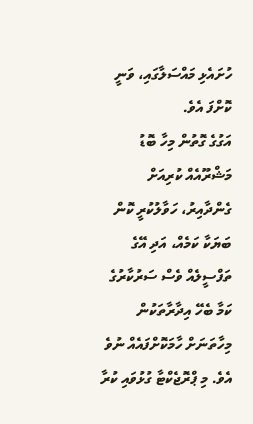ހުށައެޅި މައްސަލާގައި، ވަނީ ކޮށްފަ އެވެ.
އަގުގެ ގޮތުން މިހާ ބޮޑު މަޝްރޫއެއް ކުރިއަށް ގެންދާއިރު، ހަވާލުކުރީ ކޮން ބަޔަކާ ކަމެއް، އަދި އޭގެ ތަފްސީލެއް ވެސް ސަރުކާރުގެ ކަމާ ބެހޭ އިދާރާތަކުން މިހާތަނަށް ހާމަކޮށްފައެއް ނުވެ އެވެ. މި ޕްރޮޖެކްޓާ ގުޅުވައި ކުރާ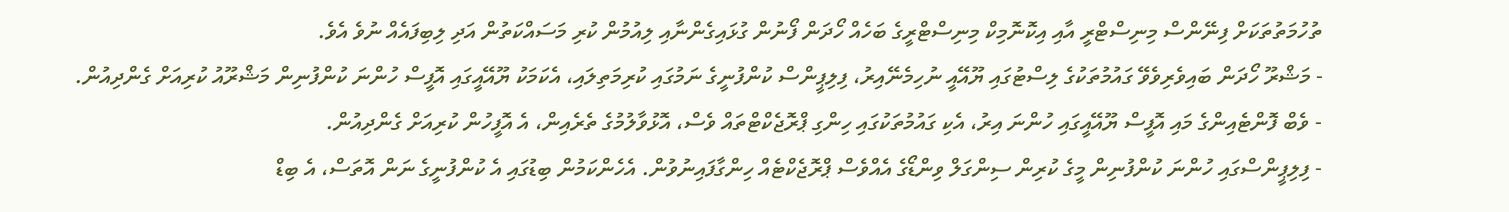ތުހުމަތުތަކަށް ފިނޭންސް މިނިސްޓްރީ އާއި އިކޮނޮމިކް މިނިސްޓްރީގެ ބަހެއް ހޯދަން ފޯނުން ގުޅައިގެންނާއި ލިއުމުން ކުރި މަސައްކަތުން އަދި ލިބިފައެއް ނުވެ އެވެ.
- މަޝްރޫ ހޯދަން ބައިވެރިވެވޭ ގައުމުތަކުގެ ލިސްޓުގައި ޔޫއޭއީ ނުހިމެނޭއިރު، ފިލިޕީންސް ކުންފުނީގެ ނަމުގައި ކުރިމަތިލައި، އެކަމަކު ޔޫއޭއީގައި އޮފީސް ހުންނަ ކުންފުނިން މަޝްރޫއު ކުރިއަށް ގެންދިއުން.
- ވެބް ފޮންޓެއިންގެ މައި އޮފީސް ޔޫއޭއީގައި ހުންނަ އިރު، އެކި ގައުމުތަކުގައި ހިންގި ޕްރޮޖެކްޓްތައް ވެސް، އޮޅުވާލުމުގެ ތެރެއިން، އެ އޮފީހުން ކުރިއަށް ގެންދިއުން.
- ފިލިޕީންސްގައި ހުންނަ ކުންފުނިން މީގެ ކުރިން ސިންގަލް ވިންޑޯގެ އެއްވެސް ޕްރޮޖެކްޓެއް ހިންގާފައިނުވުން. އެހެންކަމުން ބިޑުގައި އެ ކުންފުނީގެ ނަން އޮތަސް، އެ ބިޑް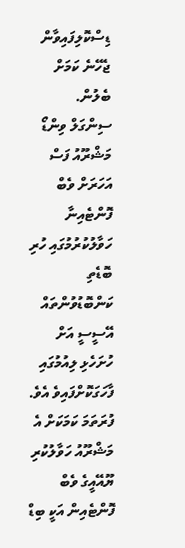ޑިސްކޮލިފައިވާން ޖެހޭނެ ކަމަށް ބެލުން.
ސިންގަލް ވިންޑޯ މަޝްރޫއު ފަސް އަހަރަށް ވެބް ފޮންޓެއިނާ ހަވާލުކުރުމުގައި ހުރި ބޮޑެތި ކަންބޮޑުވުންތައް އޭސީސީ އަށް ހުށަހެޅި ލިއުމުގައި ފާހަގަކޮށްފައިވެ އެވެ. ފުރަތަމަ ކަމަކަށް އެ މަޝްރޫއު ހަވާލުކުރި ޔޫއޭއީގެ ވެބް ފޮންޓެއިން އަކީ ބިޑް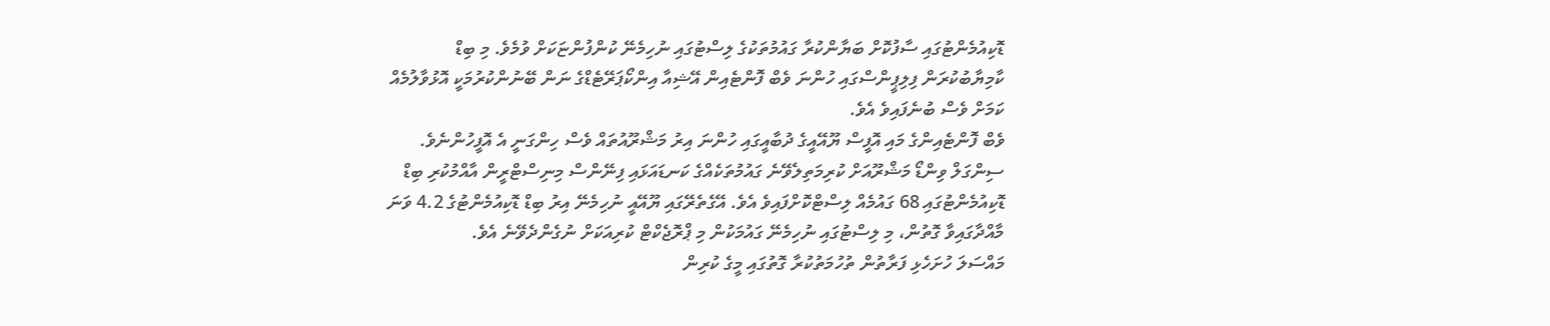ޑޮކިއުމެންޓުގައި ސާފުކޮށް ބަޔާންކުރާ ގައުމުތަކުގެ ލިސްޓުގައި ނުހިމެނޭ ކުންފުންޏަކަށް ވުމެވެ. މި ބިޑް ކާމިޔާބުކުރަން ފިލިޕީންސްގައި ހުންނަ ވެބް ފޮންޓެއިން އޭޝިއާ އިންކޯޕަރޭޓެޑްގެ ނަން ބޭނުންކުރުމަކީ އޮޅުވާލުމެއް ކަމަށް ވެސް ބުނެފައިވެ އެވެ.
ވެބް ފޮންޓެއިންގެ މައި އޮފީސް ޔޫއޭއީގެ ދުބާއީގައި ހުންނަ އިރު މަޝްރޫއުތައް ވެސް ހިންގަނީ އެ އޮފީހުންނެވެ. ސިންގަލް ވިންޑޯ މަޝްރޫއަށް ކުރިމަތިލެވޭނެ ގައުމުތަކެއްގެ ކަނޑައަޅައި ފިނޭންސް މިނިސްޓްރީން އާއްމުކުރި ބިޑް ޑޮކިއުމެންޓުގައި 68 ގައުމެއް ލިސްޓްކޮށްފައިވެ އެވެ. އޭގެތެރޭގައި ޔޫއޭއީ ނުހިމެނޭ އިރު ބިޑް ޑޮކިއުމެންޓުގެ 4.2 ވަނަ މާއްދާގައިވާ ގޮތުން، މި ލިސްޓުގައި ނުހިމެނޭ ގައުމަކުން މި ޕްރޮޖެކްޓް ކުރިއަކަށް ނުގެންދެވޭނެ އެވެ.
މައްސަލަ ހުށަހެޅި ފަރާތުން ތުހުމަތުކުރާ ގޮތުގައި މީގެ ކުރިން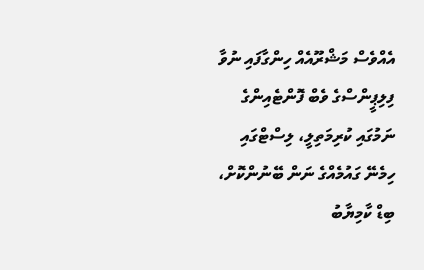އެއްވެސް މަޝްރޫއެއް ހިންގާފައި ނުވާ ފިލިޕީންސްގެ ވެބް ފޮންޓެއިންގެ ނަމުގައި ކުރިމަތިލީ، ލިސްޓްގައި ހިމެނޭ ގައުމެއްގެ ނަން ބޭނުންކޮށް، ބިޑް ކާމިޔާބު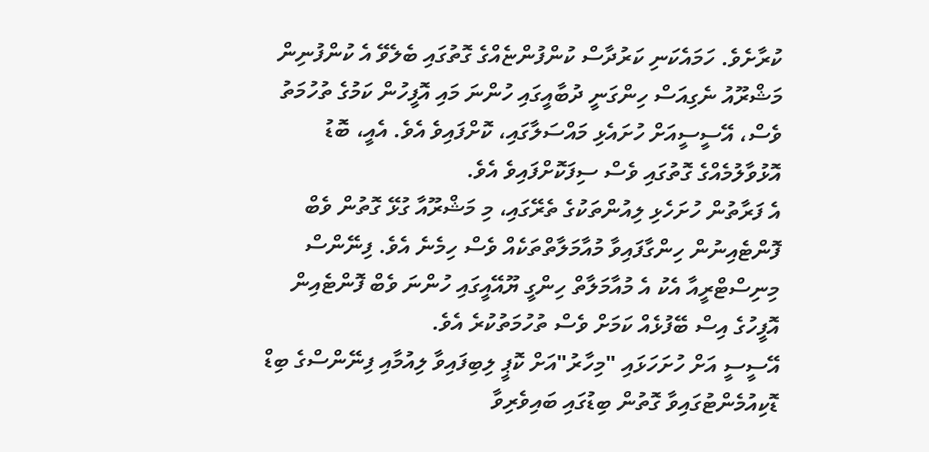ކުރާށެވެ. ހަމައެކަނި ކަރުދާސް ކުންފުންޏެއްގެ ގޮތުގައި ބެލެވޭ އެ ކުންފުނިން މަޝްރޫއު ނެގިއަސް ހިންގަނީ ދުބާއީގައި ހުންނަ މައި އޮފީހުން ކަމުގެ ތުހުމަތު ވެސް، އޭސީސީއަށް ހުށައެޅި މައްސަލާގައި، ކޮށްފައިވެ އެވެ. އެއީ، ބޮޑު އޮޅުވާލުމެއްގެ ގޮތުގައި ވެސް ސިފަކޮށްފައިވެ އެވެ.
އެ ފަރާތުން ހުށަހެޅި ލިއުންތަކުގެ ތެރޭގައި، މި މަޝްރޫއާ ގުޅޭ ގޮތުން ވެބް ފޮންޓެއިނުން ހިންގާފައިވާ މުއާމަލާތްތަކެއް ވެސް ހިމެނެ އެވެ. ފިނޭންސް މިނިސްޓްރީއާ އެކު އެ މުއާމަލާތް ހިންގީ ޔޫއޭއީގައި ހުންނަ ވެބް ފޮންޓެއިން އޮފީހުގެ އިސް ބޭފުޅެއް ކަމަށް ވެސް ތުހުމަތުކުރެ އެވެ.
އޭސީސީ އަށް ހުށަހަޅައި "މިހާރު"އަށް ކޮޕީ ލިބިފައިވާ ލިއުމާއި ފިނޭންސްގެ ބިޑް ޑޮކިއުމެންޓުގައިވާ ގޮތުން ބިޑުގައި ބައިވެރިވާ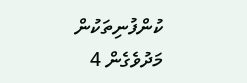ކުންފުނިތަކުން މަދުވެގެން 4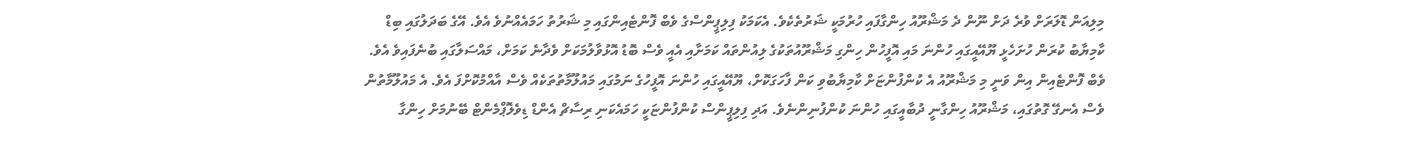މިލިއަން ޑޮލަރަށް ވުރެ ދަށް ނޫން ދެ މަޝްރޫއު ހިންގާފައި ހުރުމަކީ ޝަރުތެކެވެ. އެކަމަކު ފިލިޕީންސްގެ ވެބް ފޮންޓެއިންގައި މި ޝަރުތު ހަމައެއްނުވެ އެވެ. އޭގެ ބަދަލުގައި ބިޑް ކާމިޔާބު ކުރަން ހުށަހެޅީ ޔޫއޭއީގައި ހުންނަ މައި އޮފީހުން ހިންގި މަޝްރޫއުތަކުގެ ލިއުންތައް ކަމަށާއި އެއީ ވެސް ބޮޑު އޮޅުވާލުމަކަށް ވެދާނެ ކަމަށް، މައްސަލާގައި ބުނެފައިވެ އެވެ.
ވެބް ފޮންޓެއިން އިން ވަނީ މި މަޝްރޫއު އެ ކުންފުންޏަށް ކާމިޔާބުވި ކަން ފާހަގަކޮށް، ޔޫއޭއީގައި ހުންނަ އޮފީހުގެ ނަމުގައި މައުލޫމާތުތަކެއް ވެސް އާއްމުކޮށްފަ އެވެ. އެ މައުލޫމާތުން ވެސް އެނގޭ ގޮތުގައި، މަޝްރޫއު ހިންގާނީ ދުބާއީގައި ހުންނަ ކުންފުނިންނެވެ. އަދި ފިލިޕީންސް ކުންފުންޏަކީ ހަމައެކަނި ރިސާޗް އެންޑް ޑިވެލޮޕްމެންޓް ބޭނުމަށް ހިންގާ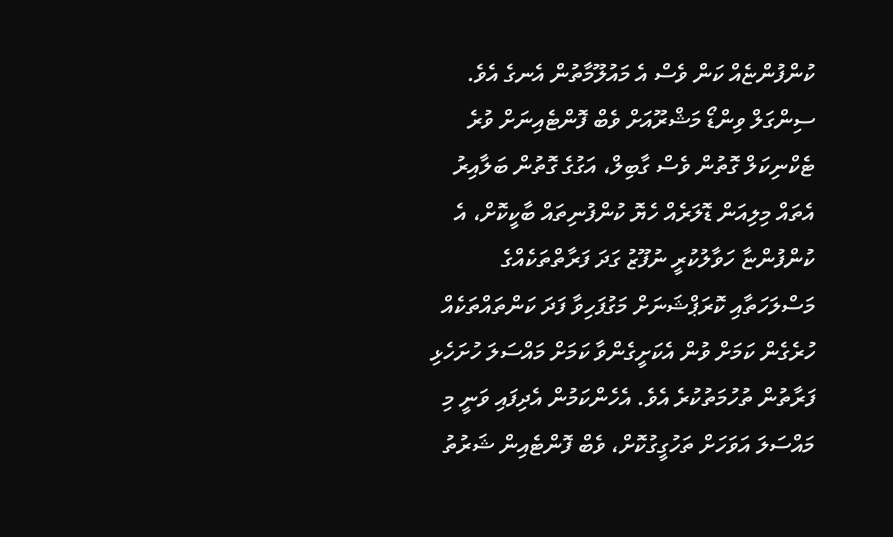ކުންފުންޏެއް ކަން ވެސް އެ މައުލޫމާތުން އެނގެ އެވެ.
ސިންގަލް ވިންޑޯ މަޝްރޫއަށް ވެބް ފޮންޓެއިނަށް ވުރެ ޓެކްނިކަލް ގޮތުން ވެސް ގާބިލް، އަގުގެ ގޮތުން ބަލާއިރު އެތައް މިލިއަން ޑޮލަރެއް ހެޔޮ ކުންފުނިތައް ބާކީކޮށް، އެ ކުންފުންޏާ ހަވާލުކުރީ ނުފޫޒު ގަދަ ފަރާތްތަކެއްގެ މަސްލަހަތާއި ކޮރަޕްޝަނަށް މަގުފަހިވާ ފަދަ ކަންތައްތަކެއް ހުރެގެން ކަމަށް ވުން އެކަށީގެންވާ ކަމަށް މައްސަލަ ހުށަހެޅި ފަރާތުން ތުހުމަތުކުރެ އެވެ. އެހެންކަމުން އެދިފައި ވަނީ މި މައްސަލަ އަވަހަށް ތަހުގީގުކޮށް، ވެބް ފޮންޓެއިން ޝަރުތު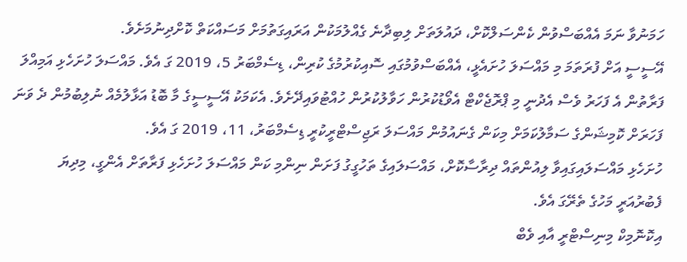ހަމަނުވާ ނަމަ އެއްބަސްވުން ކެންސަލްކޮށް، ދައުލަތަށް ލިބިދާނެ ގެއްލުމަކުން އަރައިގަތުމަށް މަސައްކަތް ކޮށްދިނުމަށެވެ.
އޭސީސީ އަށް ފުރަތަމަ މި މައްސަލަ ހުށައެޅީ، އެއްބަސްވުމުގައި ސޮއިކުރުމުގެ ކުރިން، ޑިސެމްބަރު 5، 2019 ގަ އެވެ. މައްސަލަ ހުށަހެޅި އަމިއްލަ ފަރާތުން އެ ފަހަރު ވެސް އެދުނީ މި ޕްރޮޖެކްޓް އެވޯޑުކުރުން ހަވާލުކުރުން ހުއްޓުވައިދޭށެވެ. އެކަމަކު އޭސީސީގެ މާ ބޮޑު އަޅާލުމެއް ނުލިބުމުން ދެ ވަނަ ފަހަރަށް ކޮމިޝަންގެ ސަމާލުކަމަށް މިކަން ގެނައުމުން މައްސަލަ ރަޖިސްޓްރީކުރީ ޑިސެމްބަރު، 11، 2019 ގަ އެވެ.
ހުށަހެޅި މައްސަލައިގައިވާ ލިއުންތައް ދިރާސާކޮށް، މައްސަލައިގެ ތަހުގީގު ފަށަން ނިންމި ކަން މައްސަލަ ހުށަހެޅި ފަރާތަށް އެންގީ، މިދިޔަ ފެބުރުއަރީ މަހުގެ ތެރޭގަ އެވެ.
އިކޮނޮމިކް މިނިސްޓްރީ އާއި ވެބް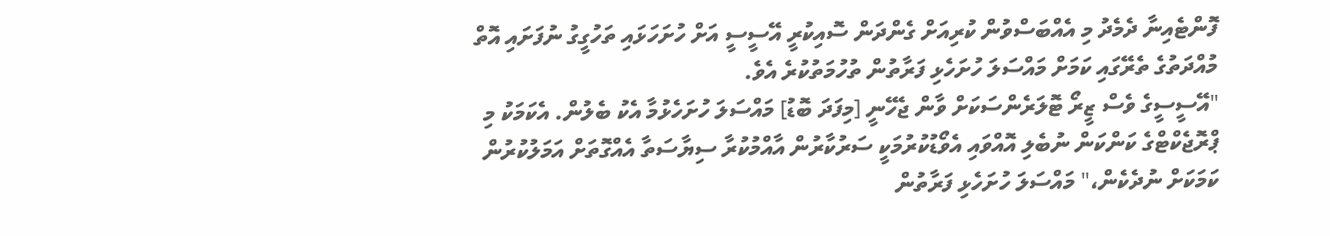ފޮންޓެއިނާ ދެމެދު މި އެއްބަސްވުން ކުރިއަށް ގެންދަން ސޮއިކުރީ އޭސީސީ އަށް ހުށަހަޅައި ތަހުގީގު ނުފަށައި އޮތް މުއްދަތުގެ ތެރޭގައި ކަމަށް މައްސަލަ ހުށަހެޅި ފަރާތުން ތުހުމަތުކުރެ އެވެ.
"އޭސީސީގެ ވެސް ޒީރޯ ޓޮލަރެންސަކަށް ވާން ޖެހޭނީ [މިފަދަ ބޮޑު] މައްސަލަ ހުށަހެޅުމާ އެކު ބެލުން. އެކަމަކު މި ޕްރޮޖެކްޓްގެ ކަންކަން ނުބެލި އޮއްވައި އެވޯޑުކުރުމަކީ ސަރުކާރުން އާއްމުކުރާ ސިޔާސަތާ އެއްގޮތަށް އަމަލުކުރުން ކަމަކަށް ނުދެކެން،" މައްސަލަ ހުށަހެޅި ފަރާތުން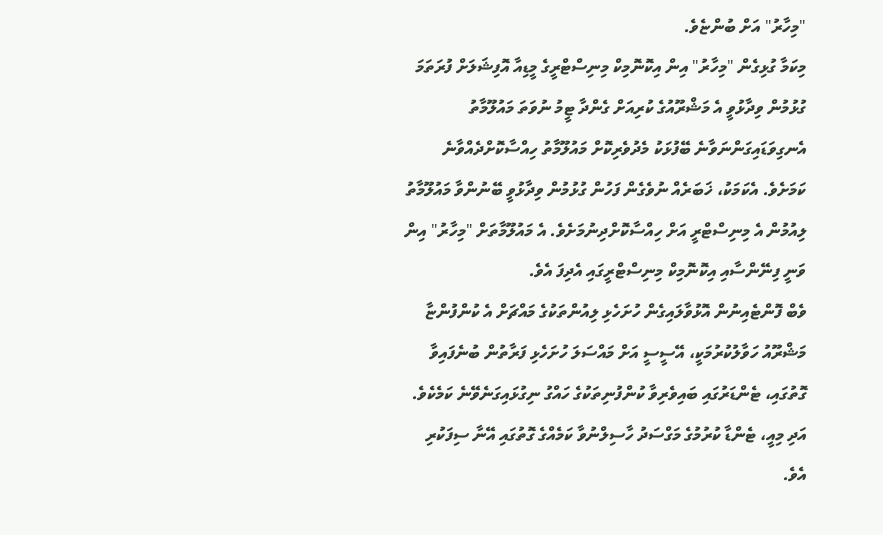"މިހާރު" އަށް ބުންޏެވެ.
މިކަމާ ގުޅިގެން "މިހާރު" އިން އިކޮނޮމިކް މިނިސްޓްރީގެ މީޑިއާ އޮފިޝަލަށް ފުރަތަމަ ގުޅުމުން ވިދާޅުވީ އެ މަޝްރޫއުގެ ކުރިއަށް ގެންދާ ޓީމު ނުވަތަ މައުލޫމާތު އެނގިވަޑައިގަންނަވާނެ ބޭފުޅަކު މެދުވެރިކޮށް މައުލޫމާތު ހިއްސާކޮށްދެއްވާނެ ކަމަށެވެ. އެކަމަކު، ޚަބަރެއް ނުވެގެން ފަހުން ގުޅުމުން ވިދާޅުވީ ބޭނުންވާ މައުލޫމާތު ލިއުމުން އެ މިނިސްޓްރީ އަށް ހިއްސާކޮށްދިނުމަށެވެ. އެ މައުލޫމާތަށް "މިހާރު" އިން ވަނީ ފިނޭންސާއި އިކޮނޮމިކް މިނިސްޓްރީގައި އެދިފަ އެވެ.
ވެބް ފޮންޓެއިނުން އޮޅުވާލައިގެން ހުށަހެޅި ލިއުންތަކުގެ މައްޗަށް އެ ކުންފުންޏާ މަޝްރޫއު ހަވާލުކުރުމަކީ، އޭސީސީ އަށް މައްސަލަ ހުށަހެޅި ފަރާތުން ބުނެފައިވާ ގޮތުގައި، ޓެންޑަރުގައި ބައިވެރިވާ ކުންފުނިތަކުގެ ހައްގު ނިގުޅައިގަނެވޭނެ ކަމެކެވެ. އަދި މިއީ، ޓެންޑާ ކުރުމުގެ މަގްސަދު ހާސިލްނުވާ ކަމެއްގެ ގޮތުގައި އޭނާ ސިފަކުރި އެވެ.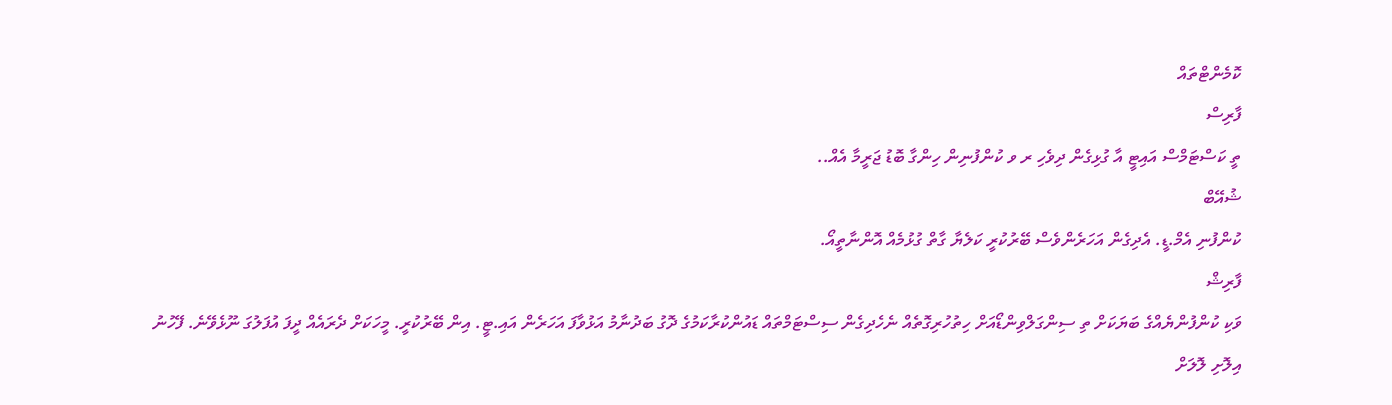ކޮމެންޓްތައް
ފާރިސް
ތީ ކަސްޓަމްސް އައިޓީ އާ ގުޅިގެން ދިވެހި ރ ވ ކުންފުނިން ހިންގާ ބޮޑު ޖަރީމާ އެއް..
ޝުއޭބް
ކުންފުނި އެމް.ޑީ. އެދިގެން އަހަރެންވެސް ބޭރުކުރީ ކަލެޔާ ގާތް ގުޅުމެއް އޮންނާތީއޯ.
ފާރިޝް
ވަކި ކުންފުންޔެއްގެ ބަޔަކަށް ތި ސިންގަލްވިންޑޯއަށް ހިތުހުރިގޮތެއް ނެހެދިގެން ސިސްޓަމްތައް ޑައުންކުރާކަމުގެ ދޮގު ބަދުނާމު އަޅުވާފަ އަހަރެން އައި.ޓީ. އިން ބޭރުކުރީ. މީހަކަށް ދެރައެއް ދީފަ އުފަލުގަ ނޫޅެވޭނެ. ފޭހުނު އިލޮށި ލޮލަށް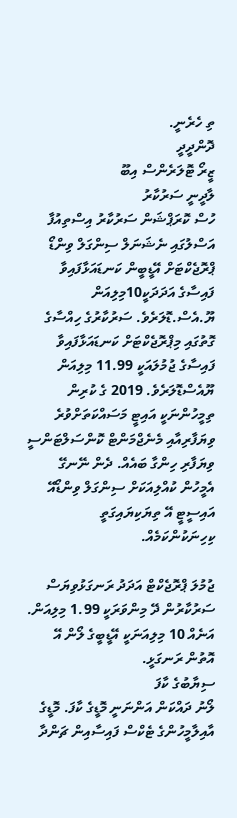ތި ހެރެނީ.
ދޮންދީދީ
ޒީރޯ ޓޮލަރެންސް އިބޫ
ލާދީނީ ސަރުކާރު
ހުސް ކޮރަޕްޝަން ސަރުކާރު އިސްތިއުފާ
އަސްލުގައި ނެޝަނަލް ސިންގަލް ވިންޑޯ ޕްރޮޖެކްޓަށް އޭޑީބީން ކަނޑައަޅާފައިވާ ފައިސާގެ އަދަދަކީ10މިލިއަން ޔޫ.އެސް.ޑޮލަރެވެ. ސަރުކާރުގެ ހިއްސާގެ ގޮތުގައި މިޕްރޮޖެކްޓަށް ކަނޑައަޅާފައިވާ ފައިސާގެ ޖުމުލައަކީ 11.99 މިލިއަން ޔޫއެސްޑޮލަރެވެ. 2019 ގެ ކުރިން ތިމީހުންނަކީ އައިޓީ މަސައްކަތަށްވުރެ ވިޔަފާރިއާއި މެނެޖްމަންޓް ކޮންސަލްޓަންސީ ވިޔަފާރި ހިންގާ ބައެއް. ދެން ނޭނގޭ އެމީހުން ކުއްލިއަކަށް ސިންގަލް ވިންޑޯއޭ އައިސީޓީ އޭ ތިޔަކިޔައިގަތީ ކިހިނަކުންކަމެއް.

ޖުމުލަ ޕްރޮޖެކްޓް އަދަދު ރަނގަޅުވިޔަސް ސަރުކާރުން ދޭ މިންވަރަކީ 1.99 މިލިއަން. އަނެއް 10 މިލިއަނަކީ އޭޑީބީގެ ލޯން އޭ އޮތުން ރަނގަޅީ.
ސިޔާބުގެ ކާފަ
ލޯނު ދައްކަން އަންނަނީ މޮޑީގެ ކާފަ. މޮޑީގެ އާއިލާމީހުންގެ ޓެކްސް ފައިސާއިން ޗަންދާ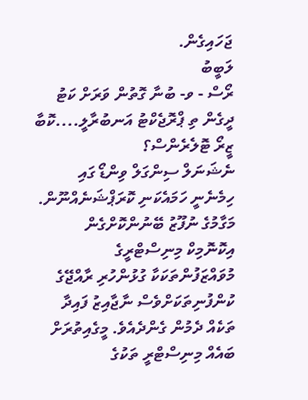ޖަހައިގެން.
ލަބީބު
ރޯސް - ވ- ބުނާ ގޮތުން ވަރަށް ކަޓު ދީގެން ތި ޕްރޮޖެކްޓު އަނބުރާލީ....ކޮބާ ޒީރޯ ޓޮލެރެންސް؟
ނެޝަނަލް ސިންގަލް ވިންޑޯ ގައި ހިމެނެނީ ހަމައެކަނި ކޮރަޕްޝަނެއްނޫން. މަގާމުގެ ނުފޫޒު ބޭނުންކޮށްގެން އިކޮނޮމިކް މިނިސްޓްރީގެ މުވައްޒަފުންތަކަކާ ގުޅުންހުރި ރާއްޖޭގެ ކުންފުނިތަކަށްވެސް ނާޖާއިޒު ފައިދާ ތަކެއް ދެމުން ގެންދެއެވެ. މީގެއިތުރަށް ބައެއް މިނިސްޓްރީ ތަކުގެ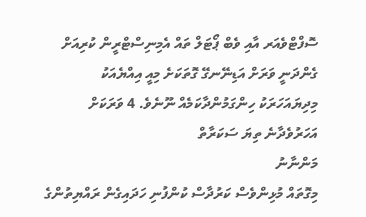ސޮފްޓްވެއަރ އާއި ވެބް ޕޯޓަލް ތައް އެމިނިސްޓްރީން ކުރިއަށް ގެންދަނީ ވަރަށް އަޑިނޭނގޭ ގޮތަކަށެ މިއީ އިއްޔެއަކު މިދިޔައަހަރަކު ހިންގަމުންދާކަމެއް ނޫނެވެ. 4 ވަރަކަށް އަހަރުވެދާނެ ތިޔަ ސަކަރާތް
މަންނާނު
މިގޮތައް މުޅިންވެސް ކަރުދާސް ކުންފުނި ހަދައިގެން ރައްޔިތުންގެ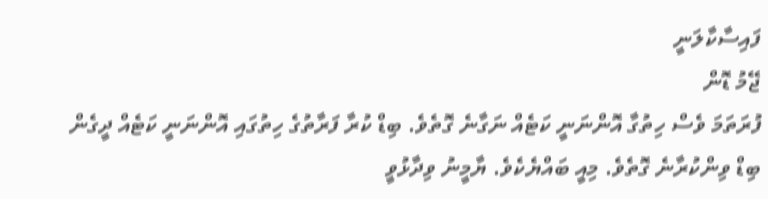ފައިސާކާލަނީ
ޖޭމު ޑޮން
ފުރަތަމަ ވެސް ހިތުގާ އޮންނަނީ ކަޓެއް ނަގާނެ ގޮތެވެ. ބިޑް ކުރާ ފަރާތުގެ ހިތުގައި އޮންނަނީ ކަޓެއް ދީގެން ބިޑް ވިންކުރާނެ ގޮތެވެ. މިއީ ބައްޔެކެވެ. ޔާމީނު ވިދާޅުވީ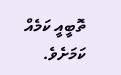ތޮބީއީ ކަމެއް ކަމަށެވެ.